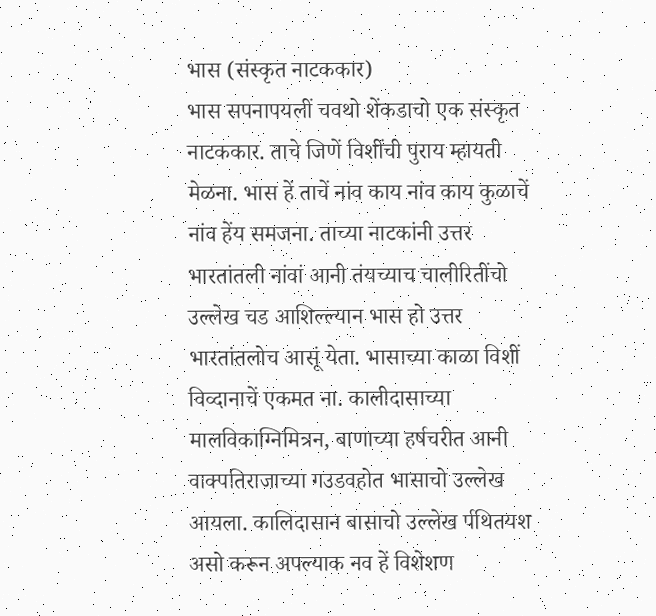भास (संस्कृत नाटककार)
भास सपनापयलीं चवथो शेंकडाचो एक संस्कृत नाटककार. ताचे जिणें विशींची पुराय म्हायती मेळना. भास हें ताचें नांव काय नांव काय कुळाचें नांव हेंय समजना. ताच्या नाटकांनी उत्तर भारतांतली नांवां आनी तंयच्याच चालीरितींचो उल्लेख चड आशिल्ल्यान भास हो उत्तर भारतांतलोच आसूं येता. भासाच्या काळा विशीं विव्दानाचें एकमत ना. कालीदासाच्या मालविकाग्निमित्रन, बाणाच्या हर्षचरीत आनी वाक्पतिराजाच्या गउडवहोत भासाचो उल्लेख आयला. कालिदासान बासाचो उल्लेख र्पथितयश असो करून अपल्याक नव हें विशेशण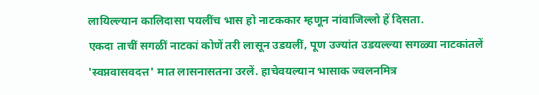लायिल्ल्यान कालिदासा पयलींच भास हो नाटककार म्हणून नांवाजिल्लो हें दिसता.
एकदा ताचीं सगळीं नाटकां कोणें तरी लासून उडयलीं, पूण उज्यांत उडयल्ल्या सगळ्या नाटकांतलें 'स्वप्नवासवदत्त' मात लासनासतना उरलें. हाचेवयल्यान भासाक ज्वलनमित्र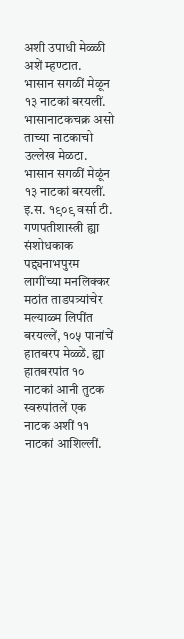अशी उपाधी मेळ्ळी अशें म्हण्टात.
भासान सगळीं मेळून १३ नाटकां बरयलीं. भासानाटकचक्र असो ताच्या नाटकाचो उल्लेख मेळटा. भासान सगळीं मेळूंन १३ नाटकां बरयलीं. इ.स. १९०९ वर्सा टी. गणपतीशास्त्री ह्या संशोधकाक पद्द्यनाभपुरम लागींच्या मनलिक्कर मठांत ताडपत्र्यांचेर मल्याळ्म लिपींत बरयल्लें, १०५ पानांचें हातबरप मेळ्ळें. ह्या हातबरपांत १० नाटकां आनी तुटक स्वरुपांतलें एक नाटक अशीं ११ नाटकां आशिल्लीं.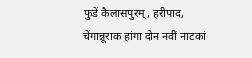फुडें कैलासपुरम्, हरीपाद, चेंगान्नूराक हांगा दोन नवीं नाटकां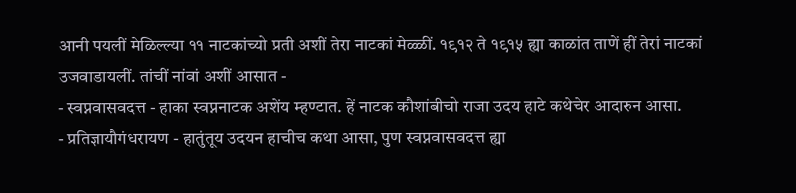आनी पयलीं मेळिल्ल्या ११ नाटकांच्यो प्रती अशीं तेरा नाटकां मेळ्ळीं. १९१२ ते १९१५ ह्या काळांत ताणें हीं तेरां नाटकां उजवाडायलीं. तांचीं नांवां अशीं आसात -
- स्वप्नवासवदत्त - हाका स्वप्ननाटक अशेंय म्हण्टात. हें नाटक कौशांबीचो राजा उदय हाटे कथेचेर आदारुन आसा.
- प्रतिज्ञायौगंधरायण - हातुंतूय उदयन हाचीच कथा आसा, पुण स्वप्नवासवदत्त ह्या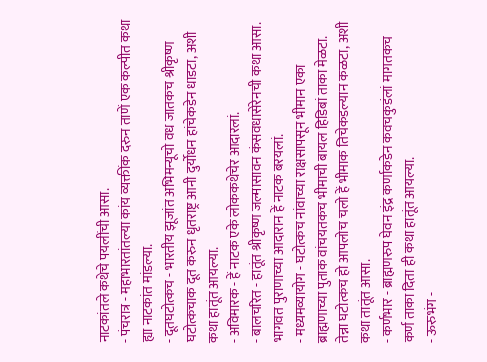नाटकांतले कथेचे पयलींची आसा.
- पंचरात्र - महाभारतांतल्या कांय व्यक्तींक दरुन ताणें एक कल्पीत कथा ह्या नाटकांत मांडल्या.
- दूतघटोत्कच - भारतीय झूजांत अभिमन्यूचो वध जातकच श्रीकृष्ण घटोत्कचाक दूत करुन धृतराष्ट्र आनी दुर्योधन हांचेकडेन धाडटा, अशी कथा हातूंत आयल्या.
- अविमारक - हें नाटक एके लोककथेचेर आदारलां.
- बालचरित - हातूंत श्रीकृष्ण जल्मासावन कंसवधासेरेनची कथा आसा. भागवत पुराणाच्या आदारान हें नाटक बरयलां.
- मध्यमव्यायोग - घटोत्कच नांवाच्या राक्षसापसून भीमान एका ब्राह्मणाच्या पुताक वांचयतकच भीमाची बायल हिडिबां ताका मेळटा. तेन्ना घटोत्कच हो आपलोच चलो हें भीमाक तिचेकडल्यान कळटा, अशी कथा तातूंत आसा.
- कर्णभार - ब्राह्मणरुप घेवन इंद्र कर्णाकडेन कवचकुडंलां मागतकच कर्ण ताका दिता ही कथा हातूंत आयल्या.
- ऊरुभंग -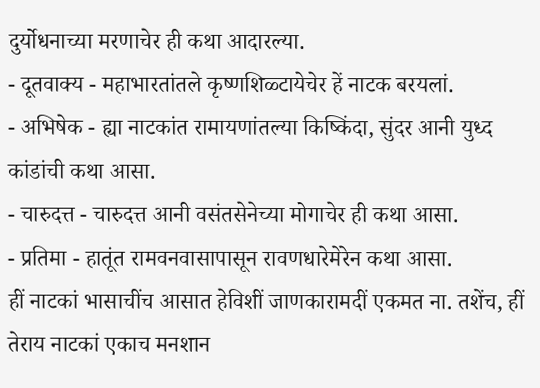दुर्योधनाच्या मरणाचेर ही कथा आदारल्या.
- दूतवाक्य - महाभारतांतले कृष्णशिळ्टायेचेर हें नाटक बरयलां.
- अभिषेक - ह्या नाटकांत रामायणांतल्या किष्किंदा, सुंदर आनी युध्द कांडांची कथा आसा.
- चारुदत्त - चारुदत्त आनी वसंतसेनेच्या मोगाचेर ही कथा आसा.
- प्रतिमा - हातूंत रामवनवासापासून रावणधारेमेरेन कथा आसा.
हीं नाटकां भासाचींच आसात हेविशीं जाणकारामदीं एकमत ना. तशेंच, हीं तेराय नाटकां एकाच मनशान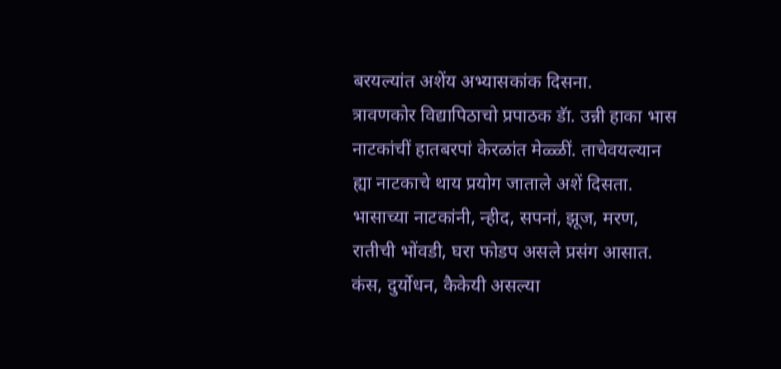बरयल्यांत अशेंय अभ्यासकांक दिसना.
त्रावणकोर विद्यापिठाचो प्रपाठक डॅा. उन्नी हाका भास नाटकांचीं हातबरपां केरळांत मेळ्ळीं. ताचेवयल्यान ह्या नाटकाचे थाय प्रयोग जाताले अशें दिसता.
भासाच्या नाटकांनी, न्हीद, सपनां, झूज, मरण, रातीची भोंवडी, घरा फोडप असले प्रसंग आसात. कंस, दुर्योधन, कैकेयी असल्या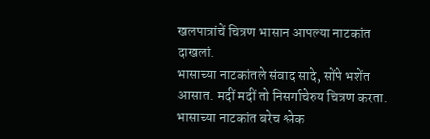खलपात्रांचें चित्रण भासान आपल्या नाटकांत दाखलां.
भासाच्या नाटकांतले संवाद सादे, सोंपे भशेंत आसात. मदीं मदीं तो निसर्गाचेरुय चित्रण करता.
भासाच्या नाटकांत बरेच श्लेक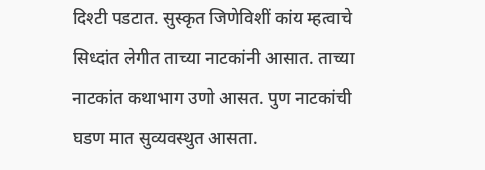दिश्टी पडटात. सुस्कृत जिणेविशीं कांय म्हत्वाचे सिध्दांत लेगीत ताच्या नाटकांनी आसात. ताच्या नाटकांत कथाभाग उणो आसत. पुण नाटकांची घडण मात सुव्यवस्थुत आसता.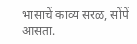भासाचें काव्य सरळ, सोंपें आसता.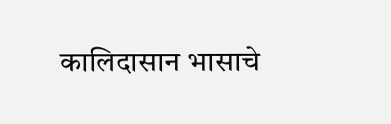कालिदासान भासाचे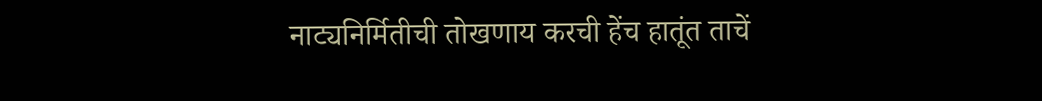नाट्यनिर्मितीची तोखणाय करची हेंच हातूंत ताचें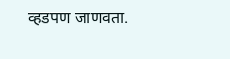व्हडपण जाणवता.